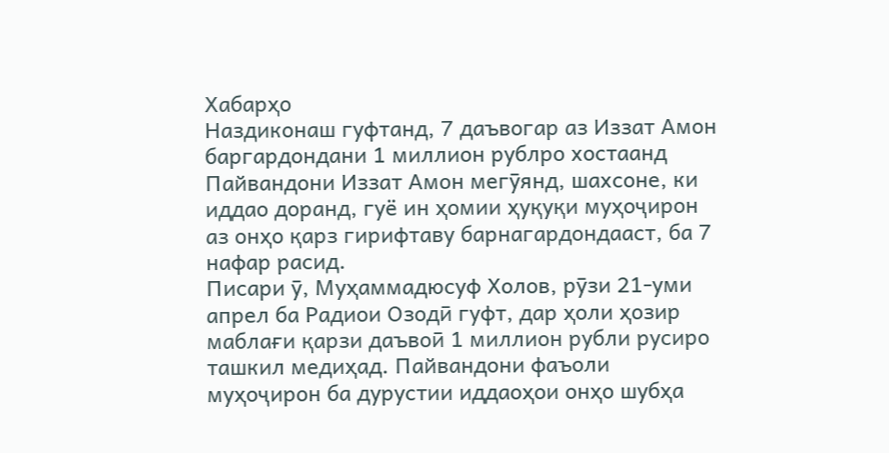Хабарҳо
Наздиконаш гуфтанд, 7 даъвогар аз Иззат Амон баргардондани 1 миллион рублро хостаанд
Пайвандони Иззат Амон мегӯянд, шахсоне, ки иддао доранд, гуё ин ҳомии ҳуқуқи муҳоҷирон аз онҳо қарз гирифтаву барнагардондааст, ба 7 нафар расид.
Писари ӯ, Муҳаммадюсуф Холов, рӯзи 21-уми апрел ба Радиои Озодӣ гуфт, дар ҳоли ҳозир маблағи қарзи даъвоӣ 1 миллион рубли русиро ташкил медиҳад. Пайвандони фаъоли муҳоҷирон ба дурустии иддаоҳои онҳо шубҳа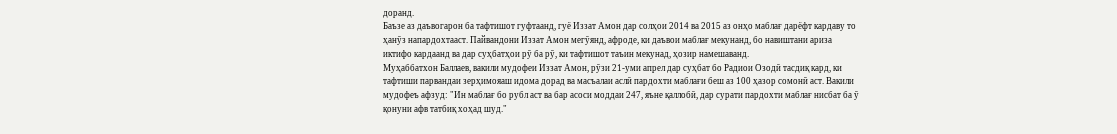доранд.
Баъзе аз даъвогарон ба тафтишот гуфтаанд, гуё Иззат Амон дар солҳои 2014 ва 2015 аз онҳо маблағ дарёфт кардаву то ҳанӯз напардохтааст. Пайвандони Иззат Амон мегӯянд, афроде, ки даъвои маблағ мекунанд, бо навиштани ариза иктифо кардаанд ва дар суҳбатҳои рӯ ба рӯ, ки тафтишот таъин мекунад, ҳозир намешаванд.
Муҳаббатхон Баллаев, вакили мудофеи Иззат Амон, рӯзи 21-уми апрел дар суҳбат бо Радиои Озодӣ тасдиқ кард, ки тафтиши парвандаи зерҳимояаш идома дорад ва масъалаи аслӣ пардохти маблағи беш аз 100 ҳазор сомонӣ аст. Вакили мудофеъ афзуд: "Ин маблағ бо рубл аст ва бар асоси моддаи 247, яъне қаллобӣ, дар сурати пардохти маблағ нисбат ба ӯ қонуни афв татбиқ хоҳад шуд."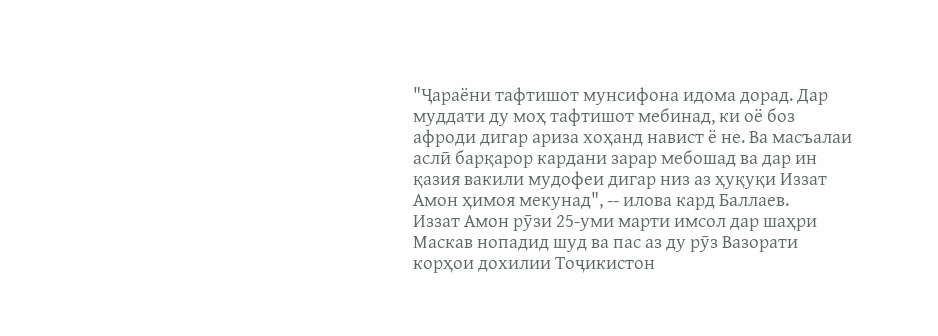"Ҷараёни тафтишот мунсифона идома дорад. Дар муддати ду моҳ тафтишот мебинад, ки оё боз афроди дигар ариза хоҳанд навист ё не. Ва масъалаи аслӣ барқарор кардани зарар мебошад ва дар ин қазия вакили мудофеи дигар низ аз ҳуқуқи Иззат Амон ҳимоя мекунад", -- илова кард Баллаев.
Иззат Амон рӯзи 25-уми марти имсол дар шаҳри Маскав нопадид шуд ва пас аз ду рӯз Вазорати корҳои дохилии Тоҷикистон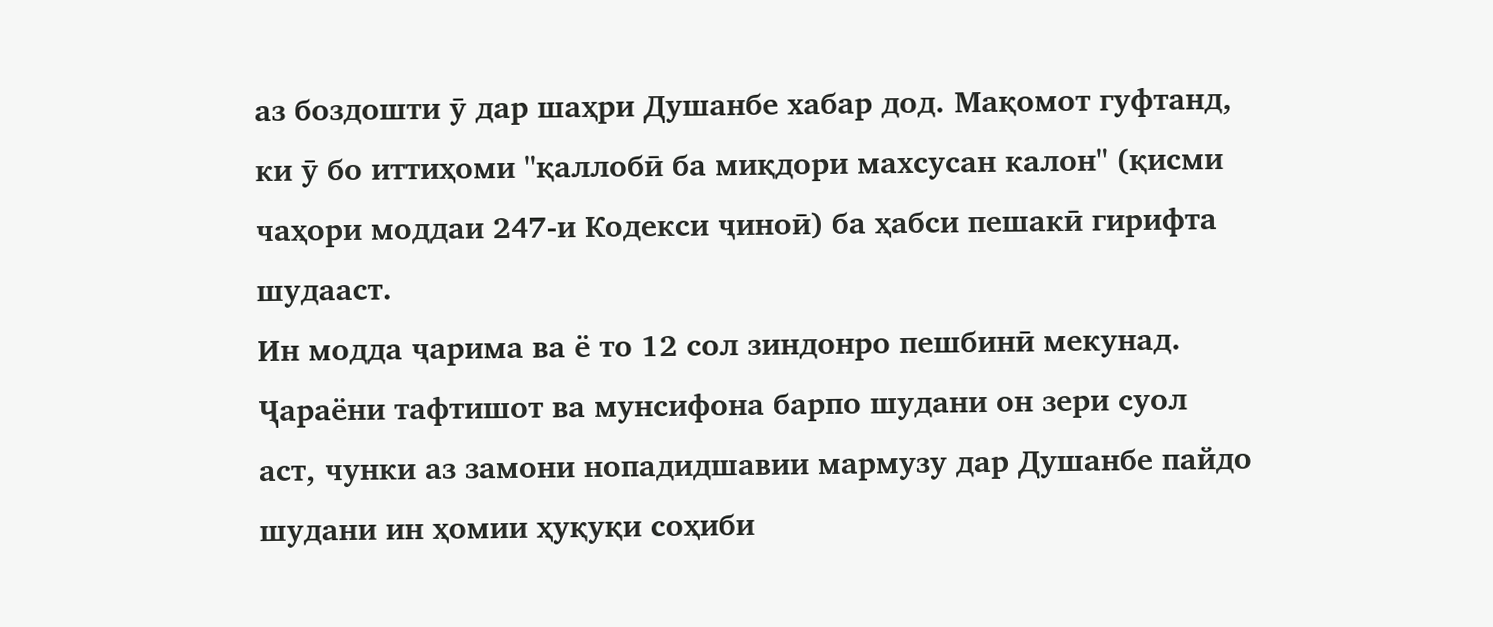аз боздошти ӯ дар шаҳри Душанбе хабар дод. Мақомот гуфтанд, ки ӯ бо иттиҳоми "қаллобӣ ба миқдори махсусан калон" (қисми чаҳори моддаи 247-и Кодекси ҷиноӣ) ба ҳабси пешакӣ гирифта шудааст.
Ин модда ҷарима ва ё то 12 сол зиндонро пешбинӣ мекунад. Ҷараёни тафтишот ва мунсифона барпо шудани он зери суол аст, чунки аз замони нопадидшавии мармузу дар Душанбе пайдо шудани ин ҳомии ҳуқуқи соҳиби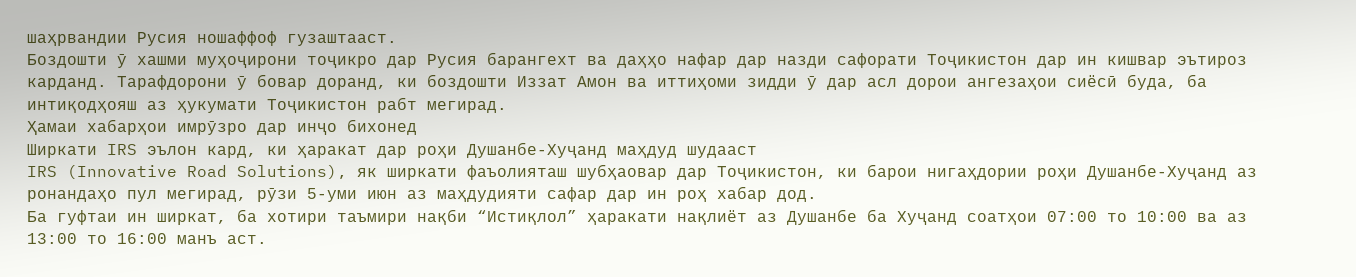шаҳрвандии Русия ношаффоф гузаштааст.
Боздошти ӯ хашми муҳоҷирони тоҷикро дар Русия барангехт ва даҳҳо нафар дар назди сафорати Тоҷикистон дар ин кишвар эътироз карданд. Тарафдорони ӯ бовар доранд, ки боздошти Иззат Амон ва иттиҳоми зидди ӯ дар асл дорои ангезаҳои сиёсӣ буда, ба интиқодҳояш аз ҳукумати Тоҷикистон рабт мегирад.
Ҳамаи хабарҳои имрӯзро дар инҷо бихонед
Ширкати IRS эълон кард, ки ҳаракат дар роҳи Душанбе-Хуҷанд маҳдуд шудааст
IRS (Innovative Road Solutions), як ширкати фаъолияташ шубҳаовар дар Тоҷикистон, ки барои нигаҳдории роҳи Душанбе-Хуҷанд аз ронандаҳо пул мегирад, рӯзи 5-уми июн аз маҳдудияти сафар дар ин роҳ хабар дод.
Ба гуфтаи ин ширкат, ба хотири таъмири нақби “Истиқлол” ҳаракати нақлиёт аз Душанбе ба Хуҷанд соатҳои 07:00 то 10:00 ва аз 13:00 то 16:00 манъ аст.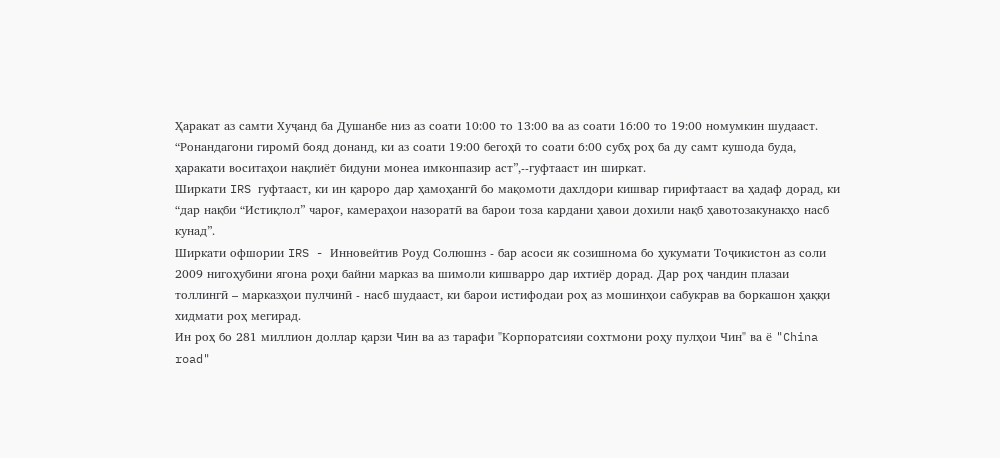Ҳаракат аз самти Хуҷанд ба Душанбе низ аз соати 10:00 то 13:00 ва аз соати 16:00 то 19:00 номумкин шудааст.
“Ронандагони гиромӣ бояд донанд, ки аз соати 19:00 бегоҳӣ то соати 6:00 субҳ роҳ ба ду самт кушода буда, ҳаракати воситаҳои нақлиёт бидуни монеа имконпазир аст”,--гуфтааст ин ширкат.
Ширкати IRS гуфтааст, ки ин қароро дар ҳамоҳангӣ бо мақомоти дахлдори кишвар гирифтааст ва ҳадаф дорад, ки “дар нақби “Истиқлол” чароғ, камераҳои назоратӣ ва барои тоза кардани ҳавои дохили нақб ҳавотозакунакҳо насб кунад”.
Ширкати офшории IRS - Инновейтив Роуд Солюшнз - бар асоси як созишнома бо ҳукумати Тоҷикистон аз соли 2009 нигоҳубини ягона роҳи байни марказ ва шимоли кишварро дар ихтиёр дорад. Дар роҳ чандин плазаи толлингӣ – марказҳои пулчинӣ - насб шудааст, ки барои истифодаи роҳ аз мошинҳои сабукрав ва боркашон ҳаққи хидмати роҳ мегирад.
Ин роҳ бо 281 миллион доллар қарзи Чин ва аз тарафи "Корпоратсияи сохтмони роҳу пулҳои Чин" ва ё "China road"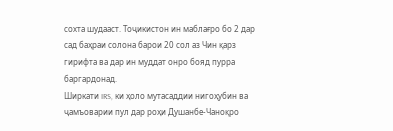сохта шудааст. Тоҷикистон ин маблағро бо 2 дар сад баҳраи солона барои 20 сол аз Чин қарз гирифта ва дар ин муддат онро бояд пурра баргардонад.
Ширкати IRS, ки ҳоло мутасаддии нигоҳубин ва ҷамъоварии пул дар роҳи Душанбе-Чаноқро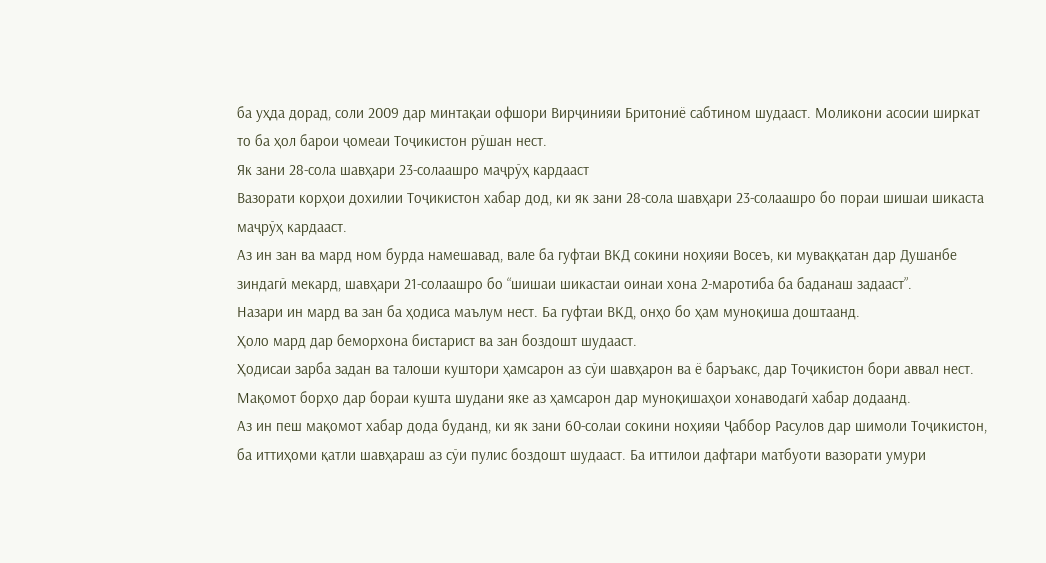ба уҳда дорад, соли 2009 дар минтақаи офшори Вирҷинияи Бритониё сабтином шудааст. Моликони асосии ширкат то ба ҳол барои ҷомеаи Тоҷикистон рӯшан нест.
Як зани 28-сола шавҳари 23-солаашро маҷрӯҳ кардааст
Вазорати корҳои дохилии Тоҷикистон хабар дод, ки як зани 28-сола шавҳари 23-солаашро бо пораи шишаи шикаста маҷрӯҳ кардааст.
Аз ин зан ва мард ном бурда намешавад, вале ба гуфтаи ВКД сокини ноҳияи Восеъ, ки муваққатан дар Душанбе зиндагӣ мекард, шавҳари 21-солаашро бо “шишаи шикастаи оинаи хона 2-маротиба ба баданаш задааст”.
Назари ин мард ва зан ба ҳодиса маълум нест. Ба гуфтаи ВКД, онҳо бо ҳам муноқиша доштаанд.
Ҳоло мард дар беморхона бистарист ва зан боздошт шудааст.
Ҳодисаи зарба задан ва талоши куштори ҳамсарон аз сӯи шавҳарон ва ё баръакс, дар Тоҷикистон бори аввал нест.
Мақомот борҳо дар бораи кушта шудани яке аз ҳамсарон дар муноқишаҳои хонаводагӣ хабар додаанд.
Аз ин пеш мақомот хабар дода буданд, ки як зани 60-солаи сокини ноҳияи Ҷаббор Расулов дар шимоли Тоҷикистон, ба иттиҳоми қатли шавҳараш аз сӯи пулис боздошт шудааст. Ба иттилои дафтари матбуоти вазорати умури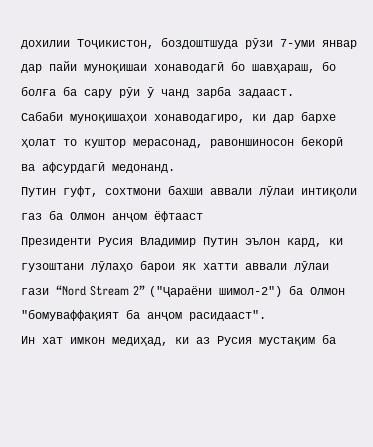дохилии Тоҷикистон, боздоштшуда рӯзи 7-уми январ дар пайи муноқишаи хонаводагӣ бо шавҳараш, бо болға ба сару рӯи ӯ чанд зарба задааст.
Сабаби муноқишаҳои хонаводагиро, ки дар бархе ҳолат то куштор мерасонад, равоншиносон бекорӣ ва афсурдагӣ медонанд.
Путин гуфт, сохтмони бахши аввали лӯлаи интиқоли газ ба Олмон анҷом ёфтааст
Президенти Русия Владимир Путин эълон кард, ки гузоштани лӯлаҳо барои як хатти аввали лӯлаи гази “Nord Stream 2” ("Ҷараёни шимол-2") ба Олмон "бомуваффақият ба анҷом расидааст".
Ин хат имкон медиҳад, ки аз Русия мустақим ба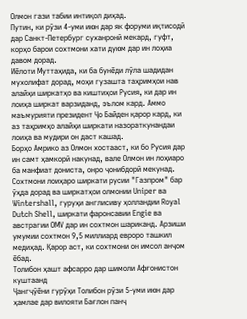Олмон гази табии интиқол диҳад.
Путин, ки рӯзи 4-уми июн дар як форуми иқтисодӣ дар Санкт-Петербург суханронӣ мекард, гуфт, корҳо барои сохтмони хати дуюм дар ин лоҳиа давом дорад.
Иёлоти Муттаҳида, ки ба бунёди лӯла шадидан мухолифат дорад, моҳи гузашта таҳримҳои нав алайҳи ширкатҳо ва киштиҳои Русия, ки дар ин лоиҳа ширкат варзиданд, эълом кард. Аммо маъмурияти президент Ҷо Байден қарор кард, ки аз таҳримҳо алайҳи ширкати назораткунандаи лоиҳа ва мудири он даст кашад.
Борҳо Амрико аз Олмон хостааст, ки бо Русия дар ин самт ҳамкорӣ накунад, вале Олмон ин лоҳиаро ба манфиат дониста, онро ҷонибдорӣ мекунад.
Сохтмони лоиҳаро ширкати русии "Газпром" бар ӯҳда дорад ва ширкатҳои олмонии Uniper ва Wintershall, гуруҳи англисиву ҳолландии Royal Dutch Shell, ширкати фаронсавии Engie ва австрагии OMV дар ин сохтмон шариканд. Арзиши умумии сохтмон 9,5 миллиард евроро ташкил медиҳад. Қарор аст, ки сохтмони он имсол анҷом ёбад.
Толибон ҳашт афсарро дар шимоли Афғонистон куштаанд
Ҷангҷӯёни гурӯҳи Толибон рӯзи 5-уми июн дар ҳамлае дар вилояти Бағлон панҷ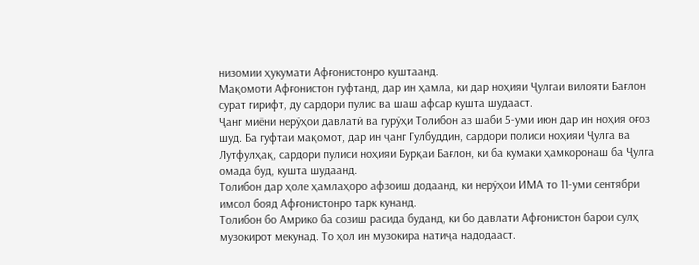низомии ҳукумати Афғонистонро куштаанд.
Мақомоти Афғонистон гуфтанд, дар ин ҳамла, ки дар ноҳияи Ҷулгаи вилояти Бағлон сурат гирифт, ду сардори пулис ва шаш афсар кушта шудааст.
Ҷанг миёни нерӯҳои давлатӣ ва гурӯҳи Толибон аз шаби 5-уми июн дар ин ноҳия оғоз шуд. Ба гуфтаи мақомот, дар ин ҷанг Гулбуддин, сардори полиси ноҳияи Ҷулга ва Лутфулҳақ, сардори пулиси ноҳияи Бурқаи Бағлон, ки ба кумаки ҳамкоронаш ба Ҷулга омада буд, кушта шудаанд.
Толибон дар ҳоле ҳамлаҳоро афзоиш додаанд, ки нерӯҳои ИМА то 11-уми сентябри имсол бояд Афғонистонро тарк кунанд.
Толибон бо Амрико ба созиш расида буданд, ки бо давлати Афғонистон барои сулҳ музокирот мекунад. То ҳол ин музокира натиҷа надодааст.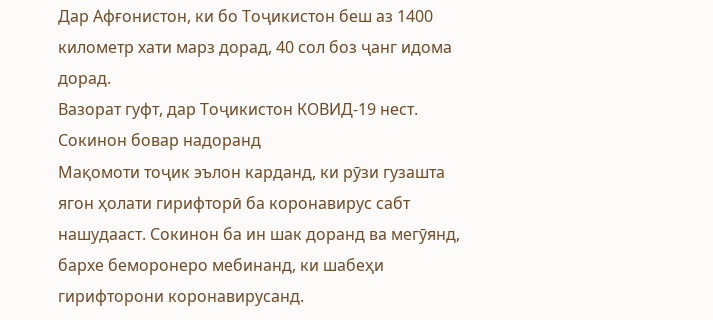Дар Афғонистон, ки бо Тоҷикистон беш аз 1400 километр хати марз дорад, 40 сол боз ҷанг идома дорад.
Вазорат гуфт, дар Тоҷикистон КОВИД-19 нест. Сокинон бовар надоранд
Мақомоти тоҷик эълон карданд, ки рӯзи гузашта ягон ҳолати гирифторӣ ба коронавирус сабт нашудааст. Сокинон ба ин шак доранд ва мегӯянд, бархе беморонеро мебинанд, ки шабеҳи гирифторони коронавирусанд.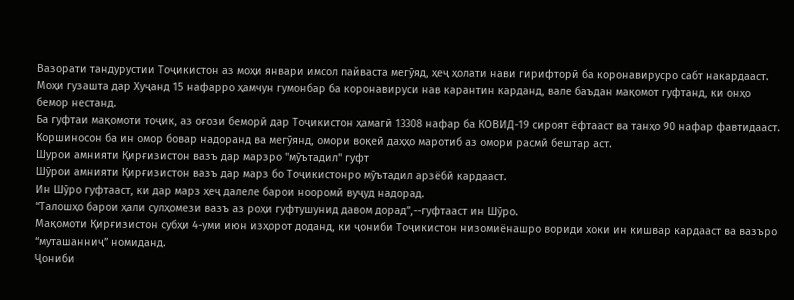Вазорати тандурустии Тоҷикистон аз моҳи январи имсол пайваста мегӯяд, ҳеҷ ҳолати нави гирифторӣ ба коронавирусро сабт накардааст.
Моҳи гузашта дар Хуҷанд 15 нафарро ҳамчун гумонбар ба коронавируси нав карантин карданд, вале баъдан мақомот гуфтанд, ки онҳо бемор нестанд.
Ба гуфтаи мақомоти тоҷик, аз оғози беморӣ дар Тоҷикистон ҳамагӣ 13308 нафар ба КОВИД-19 сироят ёфтааст ва танҳо 90 нафар фавтидааст.
Коршиносон ба ин омор бовар надоранд ва мегӯянд, омори воқеӣ даҳҳо маротиб аз омори расмӣ бештар аст.
Шурои амнияти Қирғизистон вазъ дар марзро "мӯътадил" гуфт
Шӯрои амнияти Қирғизистон вазъ дар марз бо Тоҷикистонро мӯътадил арзёбӣ кардааст.
Ин Шӯро гуфтааст, ки дар марз ҳеҷ далеле барои нооромӣ вуҷуд надорад.
“Талошҳо барои ҳали сулҳомези вазъ аз роҳи гуфтушунид давом дорад”,--гуфтааст ин Шӯро.
Мақомоти Қирғизистон субҳи 4-уми июн изҳорот доданд, ки ҷониби Тоҷикистон низомиёнашро вориди хоки ин кишвар кардааст ва вазъро “муташанниҷ” номиданд.
Ҷониби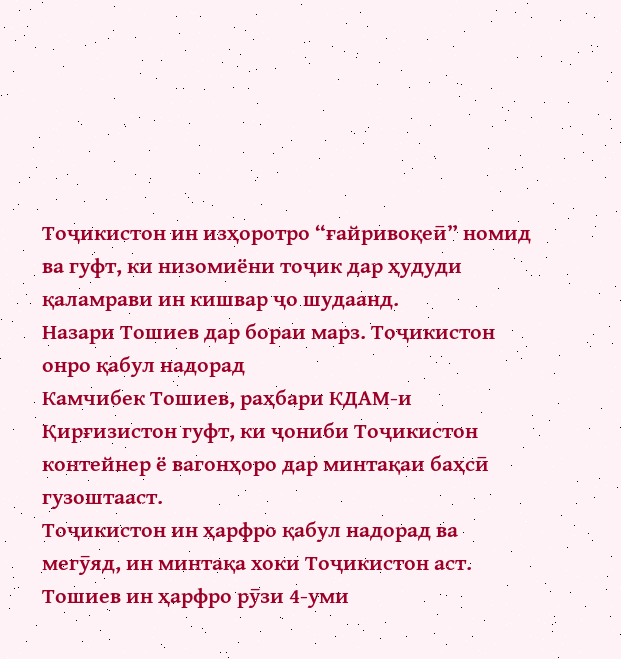Тоҷикистон ин изҳоротро “ғайривоқеӣ” номид ва гуфт, ки низомиёни тоҷик дар ҳудуди қаламрави ин кишвар ҷо шудаанд.
Назари Тошиев дар бораи марз. Тоҷикистон онро қабул надорад
Камчибек Тошиев, раҳбари КДАМ-и Қирғизистон гуфт, ки ҷониби Тоҷикистон контейнер ё вагонҳоро дар минтақаи баҳсӣ гузоштааст.
Тоҷикистон ин ҳарфро қабул надорад ва мегӯяд, ин минтақа хоки Тоҷикистон аст.
Тошиев ин ҳарфро рӯзи 4-уми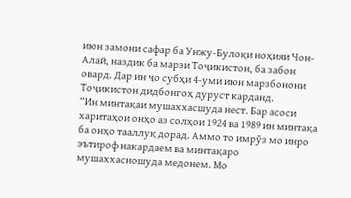июн замони сафар ба Унжу-Булоқи ноҳияи Чон-Алай, наздик ба марзи Тоҷикистон, ба забон овард. Дар ин ҷо субҳи 4-уми июн марзбонони Тоҷикистон дидбонгоҳ дуруст карданд.
“Ин минтақаи мушаххасшуда нест. Бар асоси харитаҳои онҳо аз солҳои 1924 ва 1989 ин минтақа ба онҳо тааллуқ дорад. Аммо то имрӯз мо инро эътироф накардаем ва минтақаро мушаххасношуда медонем. Мо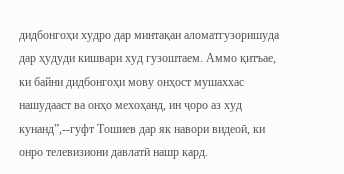дидбонгоҳи худро дар минтақаи аломатгузоришуда дар ҳудуди кишвари худ гузоштаем. Аммо қитъае, ки байни дидбонгоҳи мову онҳост мушаххас нашудааст ва онҳо мехоҳанд, ин ҷоро аз худ кунанд”,--гуфт Тошиев дар як навори видеоӣ, ки онро телевизиони давлатӣ нашр кард.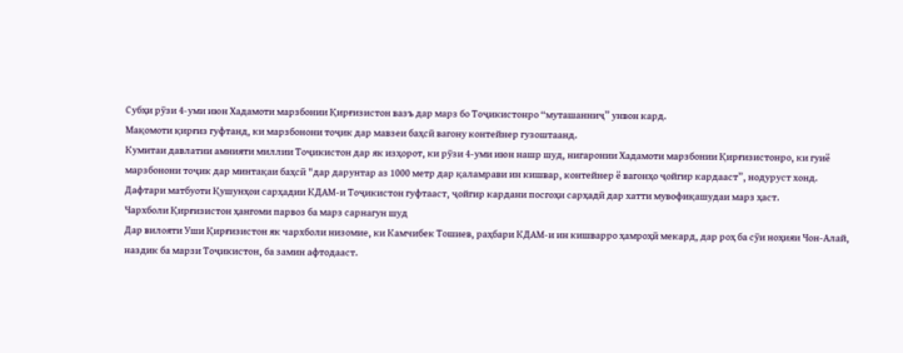Субҳи рӯзи 4-уми июн Хадамоти марзбонии Қирғизистон вазъ дар марз бо Тоҷикистонро “муташанниҷ” унвон кард.
Мақомоти қирғиз гуфтанд, ки марзбонони тоҷик дар мавзеи баҳсӣ вагону контейнер гузоштаанд.
Кумитаи давлатии амнияти миллии Тоҷикистон дар як изҳорот, ки рӯзи 4-уми июн нашр шуд, нигаронии Хадамоти марзбонии Қирғизистонро, ки гуиё марзбонони тоҷик дар минтақаи баҳсӣ "дар дарунтар аз 1000 метр дар қаламрави ин кишвар, контейнер ё вагонҳо ҷойгир кардааст”, нодуруст хонд.
Дафтари матбуоти Қушунҳои сарҳадии КДАМ-и Тоҷикистон гуфтааст, ҷойгир кардани посгоҳи сарҳадӣ дар хатти мувофиқашудаи марз ҳаст.
Чархболи Қирғизистон ҳангоми парвоз ба марз сарнагун шуд
Дар вилояти Уши Қирғизистон як чархболи низомие, ки Камчибек Тошиев, раҳбари КДАМ-и ин кишварро ҳамроҳӣ мекард, дар роҳ ба сӯи ноҳияи Чон-Алай, наздик ба марзи Тоҷикистон, ба замин афтодааст.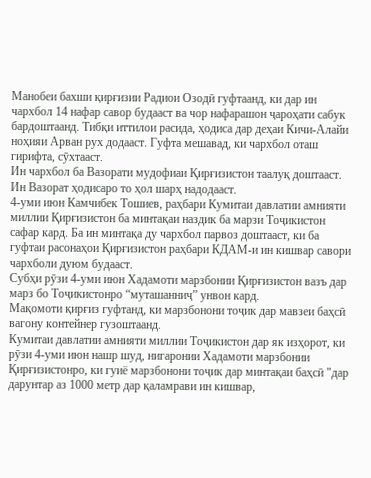Манобеи бахши қирғизии Радиои Озодӣ гуфтаанд, ки дар ин чархбол 14 нафар савор будааст ва чор нафарашон ҷароҳати сабук бардоштаанд. Тибқи иттилои расида, ҳодиса дар деҳаи Кичи-Алайи ноҳияи Арван рух додааст. Гуфта мешавад, ки чархбол оташ гирифта, сӯхтааст.
Ин чархбол ба Вазорати мудофиаи Қирғизистон таалуқ доштааст. Ин Вазорат ҳодисаро то ҳол шарҳ надодааст.
4-уми июн Камчибек Тошиев, раҳбари Кумитаи давлатии амнияти миллии Қирғизистон ба минтақаи наздик ба марзи Тоҷикистон сафар кард. Ба ин минтақа ду чархбол парвоз доштааст, ки ба гуфтаи расонаҳои Қирғизистон раҳбари КДАМ-и ин кишвар савори чархболи дуюм будааст.
Субҳи рӯзи 4-уми июн Хадамоти марзбонии Қирғизистон вазъ дар марз бо Тоҷикистонро “муташанниҷ” унвон кард.
Мақомоти қирғиз гуфтанд, ки марзбонони тоҷик дар мавзеи баҳсӣ вагону контейнер гузоштаанд.
Кумитаи давлатии амнияти миллии Тоҷикистон дар як изҳорот, ки рӯзи 4-уми июн нашр шуд, нигаронии Хадамоти марзбонии Қирғизистонро, ки гуиё марзбонони тоҷик дар минтақаи баҳсӣ "дар дарунтар аз 1000 метр дар қаламрави ин кишвар,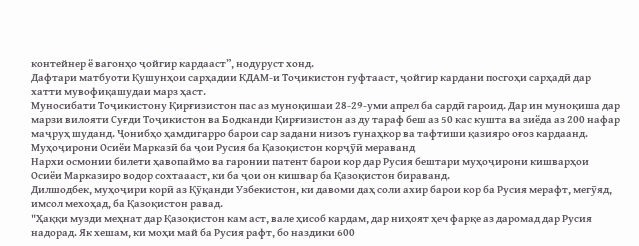контейнер ё вагонҳо ҷойгир кардааст”, нодуруст хонд.
Дафтари матбуоти Қушунҳои сарҳадии КДАМ-и Тоҷикистон гуфтааст, ҷойгир кардани посгоҳи сарҳадӣ дар хатти мувофиқашудаи марз ҳаст.
Муносибати Тоҷикистону Қирғизистон пас аз муноқишаи 28-29-уми апрел ба сардӣ гароид. Дар ин муноқиша дар марзи вилояти Суғди Тоҷикистон ва Бодканди Қирғизистон аз ду тараф беш аз 50 кас кушта ва зиёда аз 200 нафар маҷруҳ шуданд. Ҷонибҳо ҳамдигарро барои сар задани низоъ гунаҳкор ва тафтиши қазияро оғоз кардаанд.
Муҳоҷирони Осиёи Марказӣ ба ҷои Русия ба Қазоқистон корҷӯӣ мераванд
Нархи осмонии билети ҳавопаймо ва гаронии патент барои кор дар Русия бештари муҳоҷирони кишварҳои Осиёи Марказиро водор сохтаааст, ки ба ҷои он кишвар ба Қазоқистон бираванд.
Дилшодбек, муҳоҷири корӣ аз Қӯқанди Узбекистон, ки давоми даҳ соли ахир барои кор ба Русия мерафт, мегӯяд, имсол мехоҳад, ба Қазоқистон равад.
"Ҳаққи музди меҳнат дар Қазоқистон кам аст, вале ҳисоб кардам, дар ниҳоят ҳеч фарқе аз даромад дар Русия надорад. Як хешам, ки моҳи май ба Русия рафт, бо наздики 600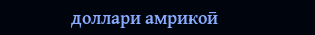доллари амрикоӣ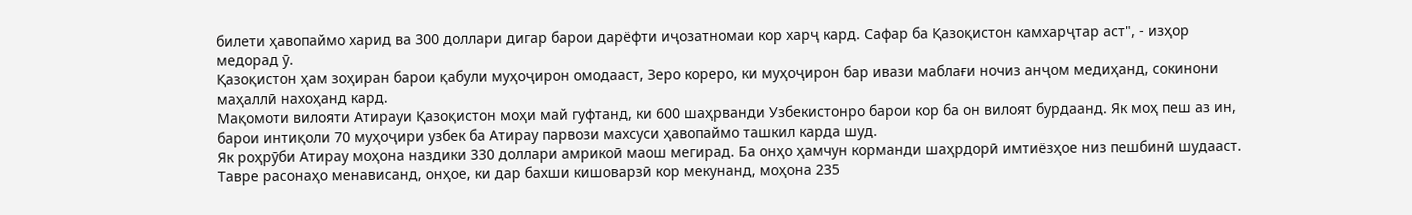билети ҳавопаймо харид ва 300 доллари дигар барои дарёфти иҷозатномаи кор харҷ кард. Сафар ба Қазоқистон камхарҷтар аст", - изҳор медорад ӯ.
Қазоқистон ҳам зоҳиран барои қабули муҳоҷирон омодааст, Зеро кореро, ки муҳоҷирон бар ивази маблағи ночиз анҷом медиҳанд, сокинони маҳаллӣ нахоҳанд кард.
Мақомоти вилояти Атирауи Қазоқистон моҳи май гуфтанд, ки 600 шаҳрванди Узбекистонро барои кор ба он вилоят бурдаанд. Як моҳ пеш аз ин, барои интиқоли 70 муҳоҷири узбек ба Атирау парвози махсуси ҳавопаймо ташкил карда шуд.
Як роҳрӯби Атирау моҳона наздики 330 доллари амрикоӣ маош мегирад. Ба онҳо ҳамчун корманди шаҳрдорӣ имтиёзҳое низ пешбинӣ шудааст. Тавре расонаҳо менависанд, онҳое, ки дар бахши кишоварзӣ кор мекунанд, моҳона 235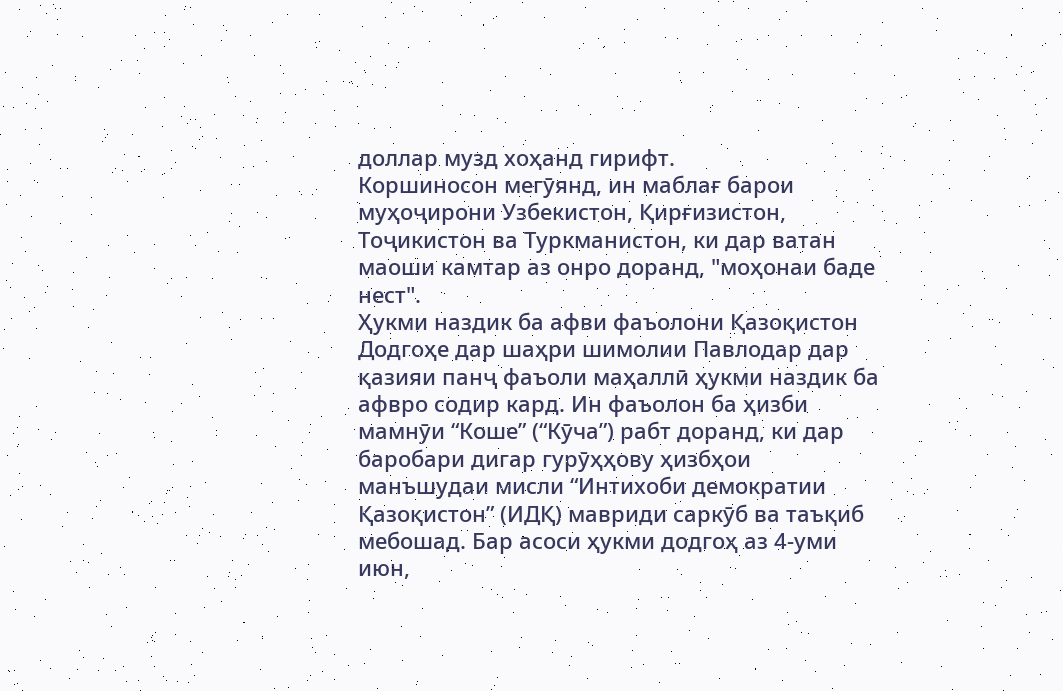доллар музд хоҳанд гирифт.
Коршиносон мегӯянд, ин маблағ барои муҳоҷирони Узбекистон, Қирғизистон, Тоҷикистон ва Туркманистон, ки дар ватан маоши камтар аз онро доранд, "моҳонаи баде нест".
Ҳукми наздик ба афви фаъолони Қазоқистон
Додгоҳе дар шаҳри шимолии Павлодар дар қазияи панҷ фаъоли маҳаллӣ ҳукми наздик ба афвро содир кард. Ин фаъолон ба ҳизби мамнӯи “Коше” (“Кӯча”) рабт доранд, ки дар баробари дигар гурӯҳҳову ҳизбҳои манъшудаи мисли “Интихоби демократии Қазоқистон” (ИДҚ) мавриди саркӯб ва таъқиб мебошад. Бар асоси ҳукми додгоҳ аз 4-уми июн,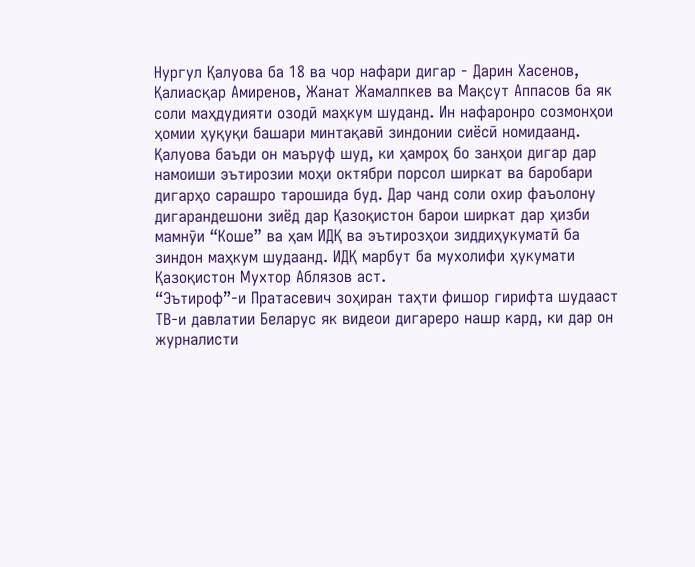Нургул Қалуова ба 18 ва чор нафари дигар - Дарин Хасенов, Қалиасқар Амиренов, Жанат Жамалпкев ва Мақсут Аппасов ба як соли маҳдудияти озодӣ маҳкум шуданд. Ин нафаронро созмонҳои ҳомии ҳуқуқи башари минтақавӣ зиндонии сиёсӣ номидаанд.
Қалуова баъди он маъруф шуд, ки ҳамроҳ бо занҳои дигар дар намоиши эътирозии моҳи октябри порсол ширкат ва баробари дигарҳо сарашро тарошида буд. Дар чанд соли охир фаъолону дигарандешони зиёд дар Қазоқистон барои ширкат дар ҳизби мамнӯи “Коше” ва ҳам ИДҚ ва эътирозҳои зиддиҳукуматӣ ба зиндон маҳкум шудаанд. ИДҚ марбут ба мухолифи ҳукумати Қазоқистон Мухтор Аблязов аст.
“Эътироф”-и Пратасевич зоҳиран таҳти фишор гирифта шудааст
ТВ-и давлатии Беларус як видеои дигареро нашр кард, ки дар он журналисти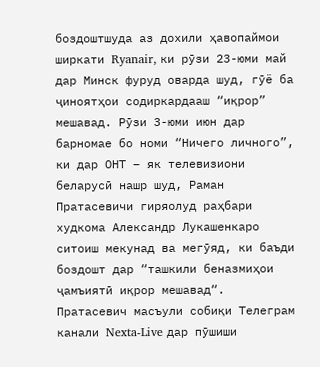боздоштшуда аз дохили ҳавопаймои ширкати Ryanair, ки рӯзи 23-юми май дар Минск фуруд оварда шуд, гӯё ба ҷиноятҳои содиркардааш “иқрор” мешавад. Рӯзи 3-юми июн дар барномае бо номи “Ничего личного”, ки дар ОНТ – як телевизиони беларусӣ нашр шуд, Раман Пратасевичи гиряолуд раҳбари худкома Александр Лукашенкаро ситоиш мекунад ва мегӯяд, ки баъди боздошт дар “ташкили беназмиҳои ҷамъиятӣ иқрор мешавад“.
Пратасевич масъули собиқи Телеграм канали Nexta-Live дар пӯшиши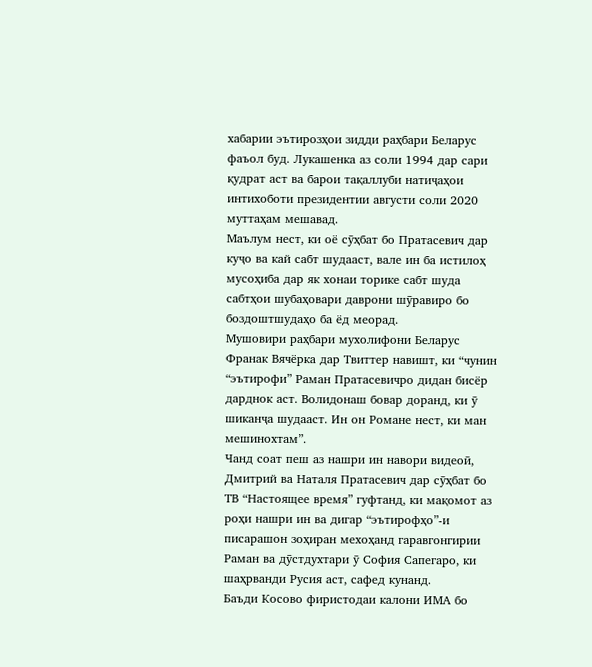хабарии эътирозҳои зидди раҳбари Беларус фаъол буд. Лукашенка аз соли 1994 дар сари қудрат аст ва барои тақаллуби натиҷаҳои интихоботи президентии августи соли 2020 муттаҳам мешавад.
Маълум нест, ки оё сӯҳбат бо Пратасевич дар куҷо ва кай сабт шудааст, вале ин ба истилоҳ мусоҳиба дар як хонаи торике сабт шуда сабтҳои шубаҳовари даврони шӯравиро бо боздоштшудаҳо ба ёд меорад.
Мушовири раҳбари мухолифони Беларус Франак Вячёрка дар Твиттер навишт, ки “чунин “эътирофи” Раман Пратасевичро дидан бисёр дарднок аст. Волидонаш бовар доранд, ки ӯ шиканҷа шудааст. Ин он Романе нест, ки ман мешинохтам”.
Чанд соат пеш аз нашри ин навори видеоӣ, Дмитрий ва Наталя Пратасевич дар сӯҳбат бо ТВ “Настоящее время” гуфтанд, ки мақомот аз роҳи нашри ин ва дигар “эътирофҳо”-и писарашон зоҳиран мехоҳанд гаравгонгирии Раман ва дӯстдухтари ӯ София Сапегаро, ки шаҳрванди Русия аст, сафед кунанд.
Баъди Косово фиристодаи калони ИМА бо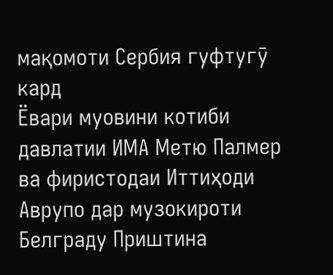мақомоти Сербия гуфтугӯ кард
Ёвари муовини котиби давлатии ИМА Метю Палмер ва фиристодаи Иттиҳоди Аврупо дар музокироти Белграду Приштина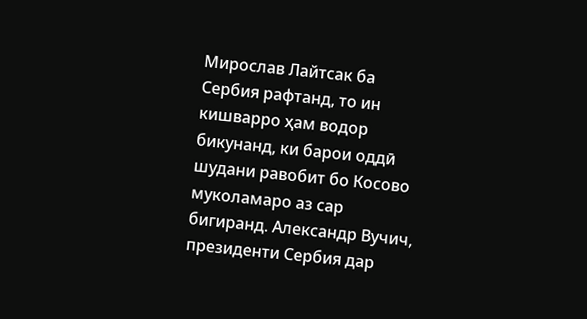Мирослав Лайтсак ба Сербия рафтанд, то ин кишварро ҳам водор бикунанд, ки барои оддӣ шудани равобит бо Косово муколамаро аз сар бигиранд. Александр Вучич, президенти Сербия дар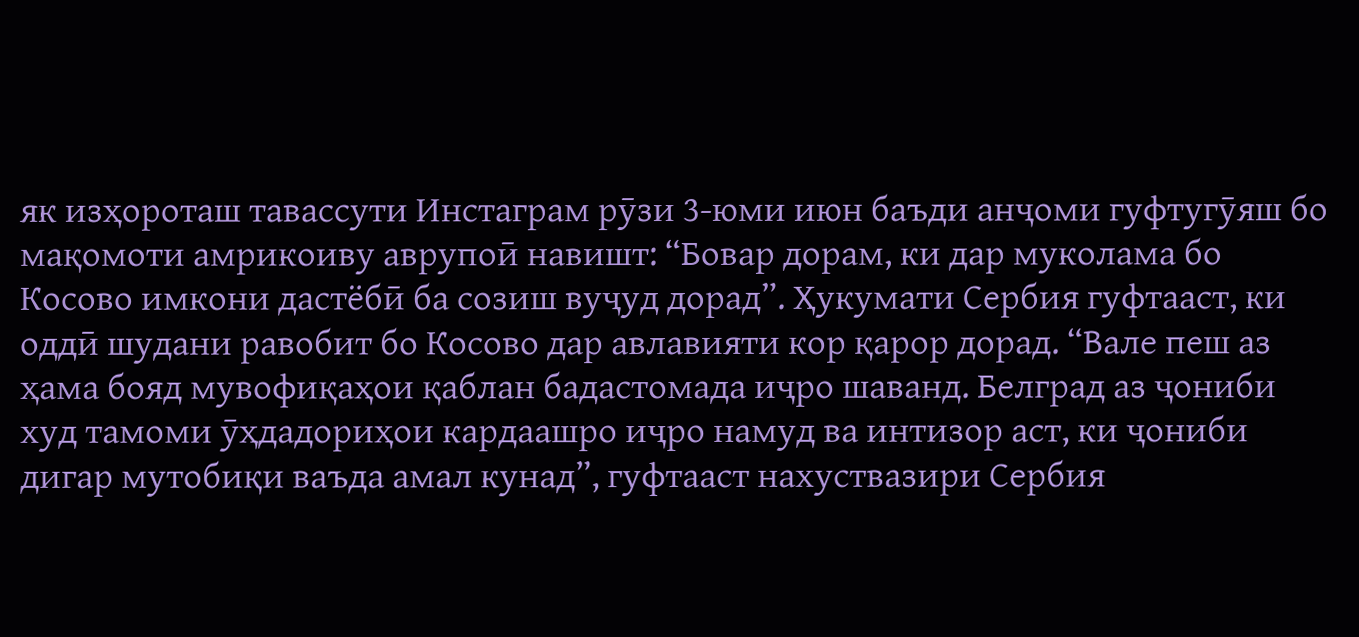як изҳороташ тавассути Инстаграм рӯзи 3-юми июн баъди анҷоми гуфтугӯяш бо мақомоти амрикоиву аврупоӣ навишт: “Бовар дорам, ки дар муколама бо Косово имкони дастёбӣ ба созиш вуҷуд дорад”. Ҳукумати Сербия гуфтааст, ки оддӣ шудани равобит бо Косово дар авлавияти кор қарор дорад. “Вале пеш аз ҳама бояд мувофиқаҳои қаблан бадастомада иҷро шаванд. Белград аз ҷониби худ тамоми ӯҳдадориҳои кардаашро иҷро намуд ва интизор аст, ки ҷониби дигар мутобиқи ваъда амал кунад”, гуфтааст нахуствазири Сербия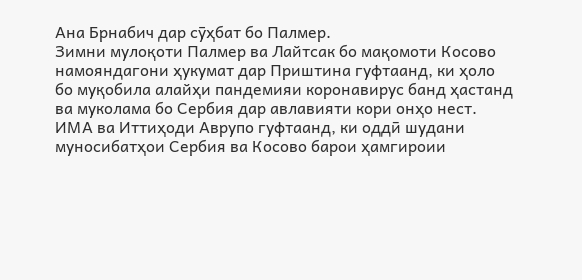Ана Брнабич дар сӯҳбат бо Палмер.
Зимни мулоқоти Палмер ва Лайтсак бо мақомоти Косово намояндагони ҳукумат дар Приштина гуфтаанд, ки ҳоло бо муқобила алайҳи пандемияи коронавирус банд ҳастанд ва муколама бо Сербия дар авлавияти кори онҳо нест. ИМА ва Иттиҳоди Аврупо гуфтаанд, ки оддӣ шудани муносибатҳои Сербия ва Косово барои ҳамгироии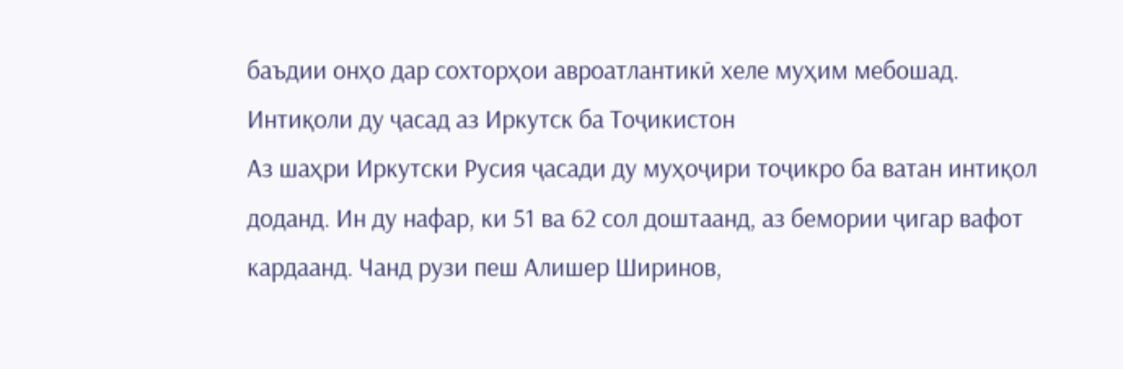баъдии онҳо дар сохторҳои авроатлантикӣ хеле муҳим мебошад.
Интиқоли ду ҷасад аз Иркутск ба Тоҷикистон
Аз шаҳри Иркутски Русия ҷасади ду муҳоҷири тоҷикро ба ватан интиқол доданд. Ин ду нафар, ки 51 ва 62 сол доштаанд, аз бемории ҷигар вафот кардаанд. Чанд рузи пеш Алишер Ширинов,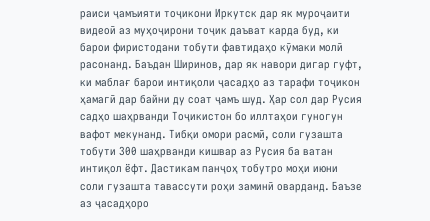раиси ҷамъияти тоҷикони Иркутск дар як муроҷаити видеоӣ аз муҳоҷирони тоҷик даъват карда буд, ки барои фиристодани тобути фавтидаҳо кӯмаки молӣ расонанд. Баъдан Ширинов, дар як навори дигар гуфт, ки маблағ барои интиқоли ҷасадҳо аз тарафи тоҷикон ҳамагӣ дар байни ду соат ҷамъ шуд. Ҳар сол дар Русия садҳо шаҳрванди Тоҷикистон бо иллтаҳои гуногун вафот мекунанд. Тибқи омори расмӣ, соли гузашта тобути 300 шаҳрванди кишвар аз Русия ба ватан интиқол ёфт. Дастикам панҷоҳ тобутро моҳи июни соли гузашта тавассути роҳи заминӣ оварданд. Баъзе аз ҷасадҳоро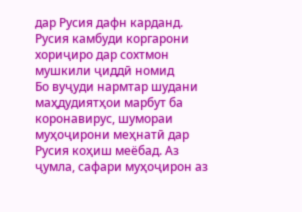дар Русия дафн карданд.
Русия камбуди коргарони хориҷиро дар сохтмон мушкили ҷиддӣ номид
Бо вуҷуди нармтар шудани маҳдудиятҳои марбут ба коронавирус, шумораи муҳоҷирони меҳнатӣ дар Русия коҳиш меёбад. Аз ҷумла, сафари муҳоҷирон аз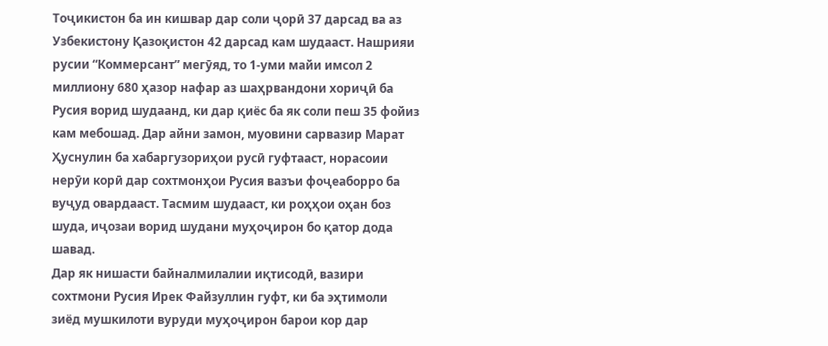Тоҷикистон ба ин кишвар дар соли ҷорӣ 37 дарсад ва аз Узбекистону Қазоқистон 42 дарсад кам шудааст. Нашрияи русии “Коммерсант” мегӯяд, то 1-уми майи имсол 2 миллиону 680 ҳазор нафар аз шаҳрвандони хориҷӣ ба Русия ворид шудаанд, ки дар қиёс ба як соли пеш 35 фойиз кам мебошад. Дар айни замон, муовини сарвазир Марат Ҳуснулин ба хабаргузориҳои русӣ гуфтааст, норасоии нерӯи корӣ дар сохтмонҳои Русия вазъи фоҷеаборро ба вуҷуд овардааст. Тасмим шудааст, ки роҳҳои оҳан боз шуда, иҷозаи ворид шудани муҳоҷирон бо қатор дода шавад.
Дар як нишасти байналмилалии иқтисодӣ, вазири сохтмони Русия Ирек Файзуллин гуфт, ки ба эҳтимоли зиёд мушкилоти вуруди муҳоҷирон барои кор дар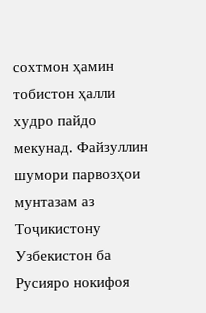сохтмон ҳамин тобистон ҳалли худро пайдо мекунад. Файзуллин шумори парвозҳои мунтазам аз Тоҷикистону Узбекистон ба Русияро нокифоя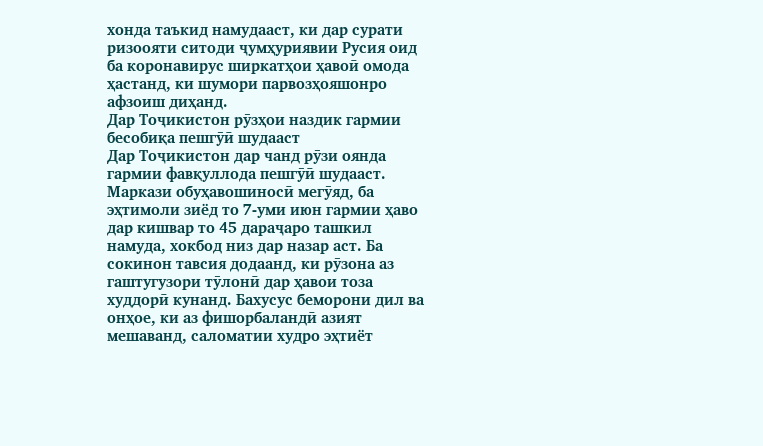хонда таъкид намудааст, ки дар сурати ризоояти ситоди ҷумҳуриявии Русия оид ба коронавирус ширкатҳои ҳавоӣ омода ҳастанд, ки шумори парвозҳояшонро афзоиш диҳанд.
Дар Тоҷикистон рӯзҳои наздик гармии бесобиқа пешгӯӣ шудааст
Дар Тоҷикистон дар чанд рӯзи оянда гармии фавқуллода пешгӯӣ шудааст. Маркази обуҳавошиносӣ мегӯяд, ба эҳтимоли зиёд то 7-уми июн гармии ҳаво дар кишвар то 45 дараҷаро ташкил намуда, хокбод низ дар назар аст. Ба сокинон тавсия додаанд, ки рӯзона аз гаштугузори тӯлонӣ дар ҳавои тоза худдорӣ кунанд. Бахусус беморони дил ва онҳое, ки аз фишорбаландӣ азият мешаванд, саломатии худро эҳтиёт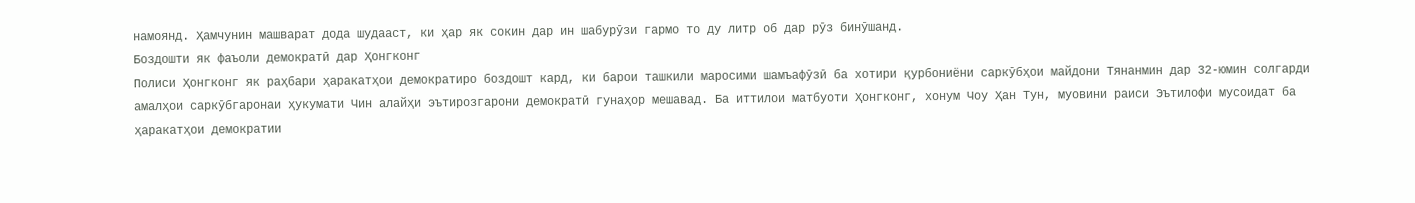намоянд. Ҳамчунин машварат дода шудааст, ки ҳар як сокин дар ин шабурӯзи гармо то ду литр об дар рӯз бинӯшанд.
Боздошти як фаъоли демократӣ дар Ҳонгконг
Полиси Ҳонгконг як раҳбари ҳаракатҳои демократиро боздошт кард, ки барои ташкили маросими шамъафӯзӣ ба хотири қурбониёни саркӯбҳои майдони Тянанмин дар 32-юмин солгарди амалҳои саркӯбгаронаи ҳукумати Чин алайҳи эътирозгарони демократӣ гунаҳор мешавад. Ба иттилои матбуоти Ҳонгконг, хонум Чоу Ҳан Тун, муовини раиси Эътилофи мусоидат ба ҳаракатҳои демократии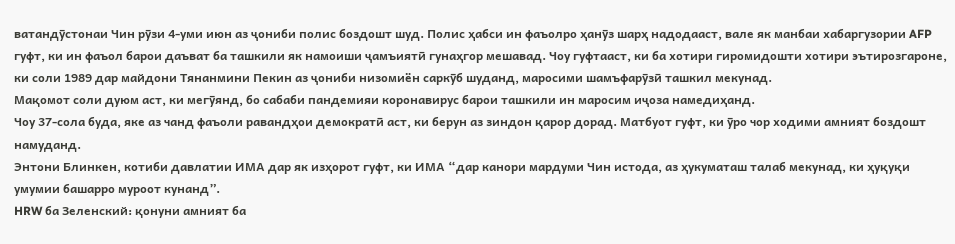ватандӯстонаи Чин рӯзи 4-уми июн аз ҷониби полис боздошт шуд. Полис ҳабси ин фаъолро ҳанӯз шарҳ надодааст, вале як манбаи хабаргузории AFP гуфт, ки ин фаъол барои даъват ба ташкили як намоиши ҷамъиятӣ гунаҳгор мешавад. Чоу гуфтааст, ки ба хотири гиромидошти хотири эътирозгароне, ки соли 1989 дар майдони Тянанмини Пекин аз ҷониби низомиён саркӯб шуданд, маросими шамъфарӯзӣ ташкил мекунад.
Мақомот соли дуюм аст, ки мегӯянд, бо сабаби пандемияи коронавирус барои ташкили ин маросим иҷоза намедиҳанд.
Чоу 37-сола буда, яке аз чанд фаъоли равандҳои демократӣ аст, ки берун аз зиндон қарор дорад. Матбуот гуфт, ки ӯро чор ходими амният боздошт намуданд.
Энтони Блинкен, котиби давлатии ИМА дар як изҳорот гуфт, ки ИМА “дар канори мардуми Чин истода, аз ҳукуматаш талаб мекунад, ки ҳуқуқи умумии башарро муроот кунанд”.
HRW ба Зеленский: қонуни амният ба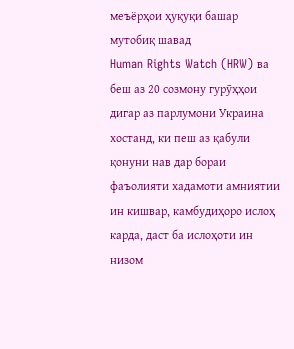меъёрҳои ҳуқуқи башар мутобиқ шавад
Human Rights Watch (HRW) ва беш аз 20 созмону гурӯҳҳои дигар аз парлумони Украина хостанд, ки пеш аз қабули қонуни нав дар бораи фаъолияти хадамоти амниятии ин кишвар, камбудиҳоро ислоҳ карда, даст ба ислоҳоти ин низом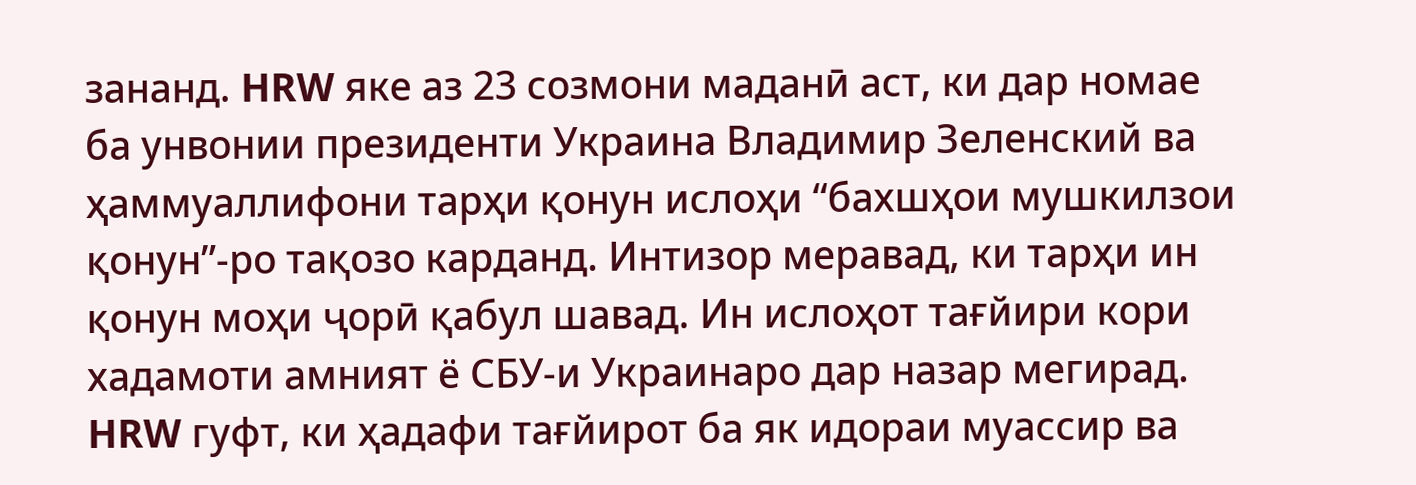зананд. HRW яке аз 23 созмони маданӣ аст, ки дар номае ба унвонии президенти Украина Владимир Зеленский ва ҳаммуаллифони тарҳи қонун ислоҳи “бахшҳои мушкилзои қонун”-ро тақозо карданд. Интизор меравад, ки тарҳи ин қонун моҳи ҷорӣ қабул шавад. Ин ислоҳот тағйири кори хадамоти амният ё СБУ-и Украинаро дар назар мегирад. HRW гуфт, ки ҳадафи тағйирот ба як идораи муассир ва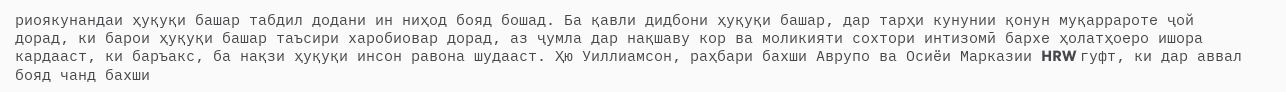риоякунандаи ҳуқуқи башар табдил додани ин ниҳод бояд бошад. Ба қавли дидбони ҳуқуқи башар, дар тарҳи кунунии қонун муқаррароте ҷой дорад, ки барои ҳуқуқи башар таъсири харобиовар дорад, аз ҷумла дар нақшаву кор ва моликияти сохтори интизомӣ бархе ҳолатҳоеро ишора кардааст, ки баръакс, ба нақзи ҳуқуқи инсон равона шудааст. Ҳю Уиллиамсон, раҳбари бахши Аврупо ва Осиёи Марказии HRW гуфт, ки дар аввал бояд чанд бахши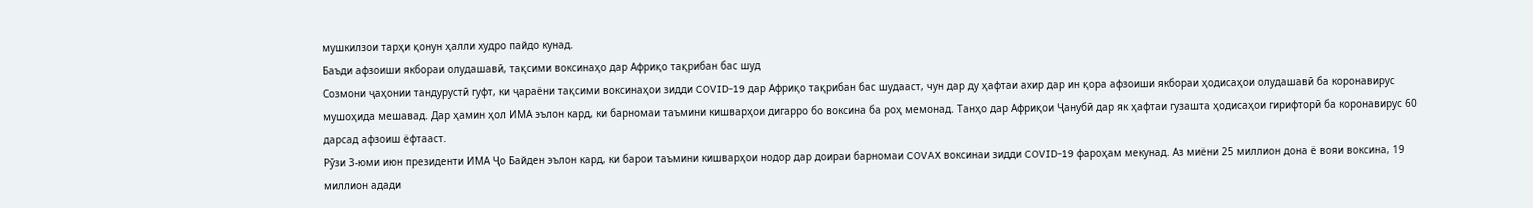мушкилзои тарҳи қонун ҳалли худро пайдо кунад.
Баъди афзоиши якбораи олудашавӣ, тақсими воксинаҳо дар Африқо тақрибан бас шуд
Созмони ҷаҳонии тандурустӣ гуфт, ки ҷараёни тақсими воксинаҳои зидди COVID-19 дар Африқо тақрибан бас шудааст, чун дар ду ҳафтаи ахир дар ин қора афзоиши якбораи ҳодисаҳои олудашавӣ ба коронавирус мушоҳида мешавад. Дар ҳамин ҳол ИМА эълон кард, ки барномаи таъмини кишварҳои дигарро бо воксина ба роҳ мемонад. Танҳо дар Африқои Ҷанубӣ дар як ҳафтаи гузашта ҳодисаҳои гирифторӣ ба коронавирус 60 дарсад афзоиш ёфтааст.
Рӯзи 3-юми июн президенти ИМА Ҷо Байден эълон кард, ки барои таъмини кишварҳои нодор дар доираи барномаи COVAX воксинаи зидди COVID-19 фароҳам мекунад. Аз миёни 25 миллион дона ё вояи воксина, 19 миллион адади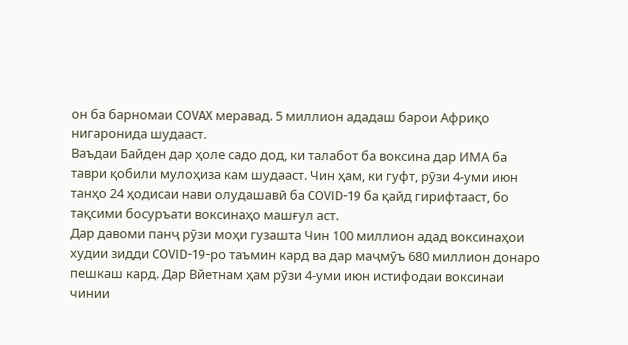он ба барномаи COVAX меравад. 5 миллион ададаш барои Африқо нигаронида шудааст.
Ваъдаи Байден дар ҳоле садо дод, ки талабот ба воксина дар ИМА ба таври қобили мулоҳиза кам шудааст. Чин ҳам, ки гуфт, рӯзи 4-уми июн танҳо 24 ҳодисаи нави олудашавӣ ба COVID-19 ба қайд гирифтааст, бо тақсими босуръати воксинаҳо машғул аст.
Дар давоми панҷ рӯзи моҳи гузашта Чин 100 миллион адад воксинаҳои худии зидди COVID-19-ро таъмин кард ва дар маҷмӯъ 680 миллион донаро пешкаш кард. Дар Вйетнам ҳам рӯзи 4-уми июн истифодаи воксинаи чинии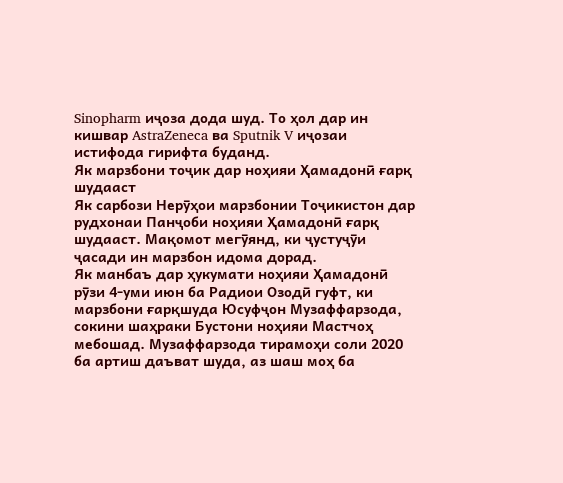Sinopharm иҷоза дода шуд. То ҳол дар ин кишвар AstraZeneca ва Sputnik V иҷозаи истифода гирифта буданд.
Як марзбони тоҷик дар ноҳияи Ҳамадонӣ ғарқ шудааст
Як сарбози Нерӯҳои марзбонии Тоҷикистон дар рудхонаи Панҷоби ноҳияи Ҳамадонӣ ғарқ шудааст. Мақомот мегӯянд, ки ҷустуҷӯи ҷасади ин марзбон идома дорад.
Як манбаъ дар ҳукумати ноҳияи Ҳамадонӣ рӯзи 4-уми июн ба Радиои Озодӣ гуфт, ки марзбони ғарқшуда Юсуфҷон Музаффарзода, сокини шаҳраки Бустони ноҳияи Мастчоҳ мебошад. Музаффарзода тирамоҳи соли 2020 ба артиш даъват шуда, аз шаш моҳ ба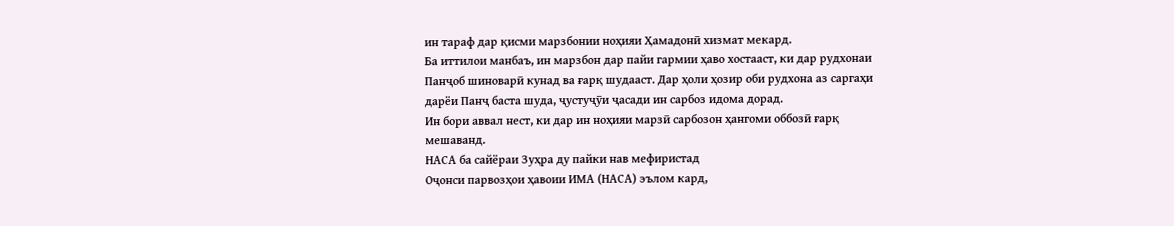ин тараф дар қисми марзбонии ноҳияи Ҳамадонӣ хизмат мекард.
Ба иттилои манбаъ, ин марзбон дар пайи гармии ҳаво хостааст, ки дар рудхонаи Панҷоб шиноварӣ кунад ва ғарқ шудааст. Дар ҳоли ҳозир оби рудхона аз саргаҳи дарёи Панҷ баста шуда, ҷустуҷӯи ҷасади ин сарбоз идома дорад.
Ин бори аввал нест, ки дар ин ноҳияи марзӣ сарбозон ҳангоми оббозӣ ғарқ мешаванд.
НАСА ба сайёраи Зуҳра ду пайки нав мефиристад
Оҷонси парвозҳои ҳавоии ИМА (НАСА) эълом кард,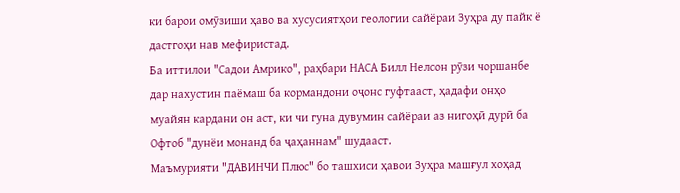ки барои омӯзиши ҳаво ва хусусиятҳои геологии сайёраи Зуҳра ду пайк ё дастгоҳи нав мефиристад.
Ба иттилои "Садои Амрико", раҳбари НАСА Билл Нелсон рӯзи чоршанбе дар нахустин паёмаш ба кормандони оҷонс гуфтааст, ҳадафи онҳо муайян кардани он аст, ки чи гуна дувумин сайёраи аз нигоҳӣ дурӣ ба Офтоб "дунёи монанд ба ҷаҳаннам" шудааст.
Маъмурияти "ДАВИНЧИ Плюс" бо ташхиси ҳавои Зуҳра машғул хоҳад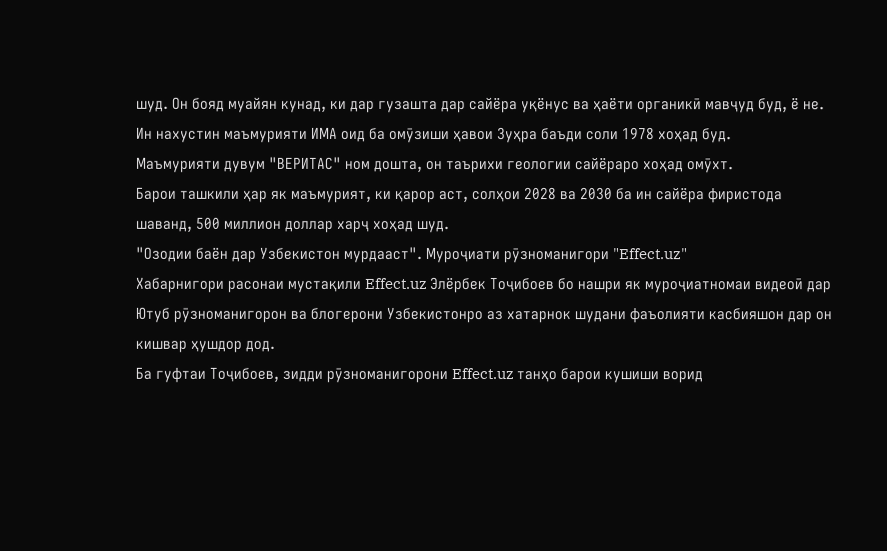шуд. Он бояд муайян кунад, ки дар гузашта дар сайёра уқёнус ва ҳаёти органикӣ мавҷуд буд, ё не. Ин нахустин маъмурияти ИМА оид ба омӯзиши ҳавои Зуҳра баъди соли 1978 хоҳад буд.
Маъмурияти дувум "ВЕРИТАС" ном дошта, он таърихи геологии сайёраро хоҳад омӯхт.
Барои ташкили ҳар як маъмурият, ки қарор аст, солҳои 2028 ва 2030 ба ин сайёра фиристода шаванд, 500 миллион доллар харҷ хоҳад шуд.
"Озодии баён дар Узбекистон мурдааст". Муроҷиати рӯзноманигори "Effect.uz"
Хабарнигори расонаи мустақили Effect.uz Элёрбек Тоҷибоев бо нашри як муроҷиатномаи видеоӣ дар Ютуб рӯзноманигорон ва блогерони Узбекистонро аз хатарнок шудани фаъолияти касбияшон дар он кишвар ҳушдор дод.
Ба гуфтаи Тоҷибоев, зидди рӯзноманигорони Effect.uz танҳо барои кушиши ворид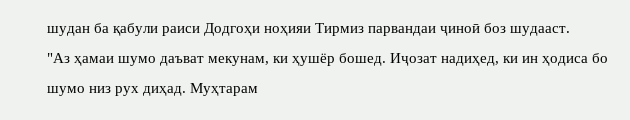шудан ба қабули раиси Додгоҳи ноҳияи Тирмиз парвандаи ҷиноӣ боз шудааст.
"Аз ҳамаи шумо даъват мекунам, ки ҳушёр бошед. Иҷозат надиҳед, ки ин ҳодиса бо шумо низ рух диҳад. Муҳтарам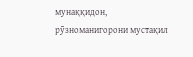мунаққидон, рӯзноманигорони мустақил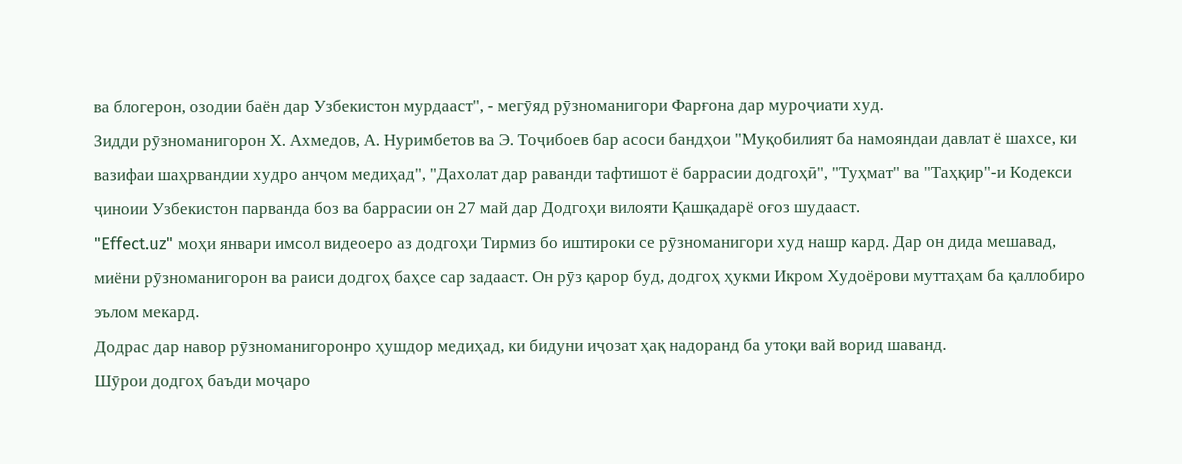ва блогерон, озодии баён дар Узбекистон мурдааст", - мегӯяд рӯзноманигори Фарғона дар муроҷиати худ.
Зидди рӯзноманигорон Х. Ахмедов, А. Нуримбетов ва Э. Тоҷибоев бар асоси бандҳои "Муқобилият ба намояндаи давлат ё шахсе, ки вазифаи шаҳрвандии худро анҷом медиҳад", "Дахолат дар раванди тафтишот ё баррасии додгоҳӣ", "Туҳмат" ва "Таҳқир"-и Кодекси ҷиноии Узбекистон парванда боз ва баррасии он 27 май дар Додгоҳи вилояти Қашқадарё оғоз шудааст.
"Effect.uz" моҳи январи имсол видеоеро аз додгоҳи Тирмиз бо иштироки се рӯзноманигори худ нашр кард. Дар он дида мешавад, миёни рӯзноманигорон ва раиси додгоҳ баҳсе сар задааст. Он рӯз қарор буд, додгоҳ ҳукми Икром Худоёрови муттаҳам ба қаллобиро эълом мекард.
Додрас дар навор рӯзноманигоронро ҳушдор медиҳад, ки бидуни иҷозат ҳақ надоранд ба утоқи вай ворид шаванд.
Шӯрои додгоҳ баъди моҷаро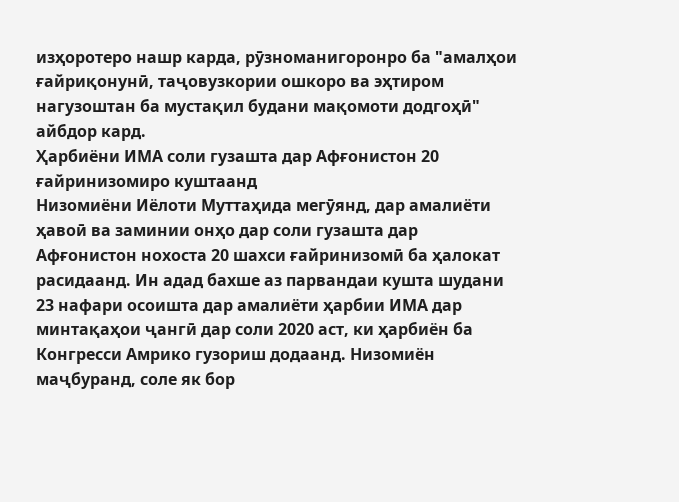изҳоротеро нашр карда, рӯзноманигоронро ба "амалҳои ғайриқонунӣ, таҷовузкории ошкоро ва эҳтиром нагузоштан ба мустақил будани мақомоти додгоҳӣ" айбдор кард.
Ҳарбиёни ИМА соли гузашта дар Афғонистон 20 ғайринизомиро куштаанд
Низомиёни Иёлоти Муттаҳида мегӯянд, дар амалиёти ҳавоӣ ва заминии онҳо дар соли гузашта дар Афғонистон нохоста 20 шахси ғайринизомӣ ба ҳалокат расидаанд. Ин адад бахше аз парвандаи кушта шудани 23 нафари осоишта дар амалиёти ҳарбии ИМА дар минтақаҳои ҷангӣ дар соли 2020 аст, ки ҳарбиён ба Конгресси Амрико гузориш додаанд. Низомиён маҷбуранд, соле як бор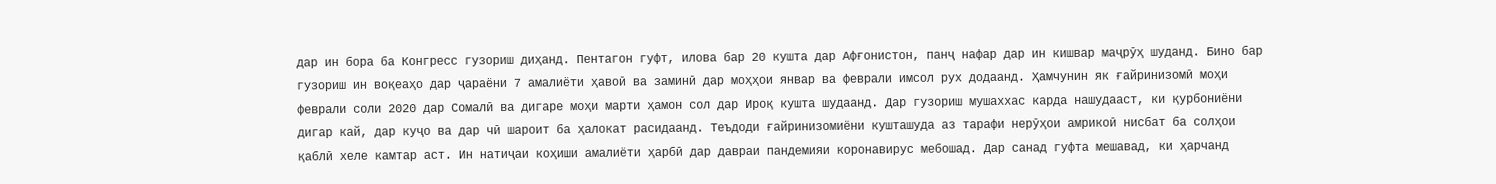дар ин бора ба Конгресс гузориш диҳанд. Пентагон гуфт, илова бар 20 кушта дар Афғонистон, панҷ нафар дар ин кишвар маҷрӯҳ шуданд. Бино бар гузориш ин воқеаҳо дар ҷараёни 7 амалиёти ҳавоӣ ва заминӣ дар моҳҳои январ ва феврали имсол рух додаанд. Ҳамчунин як ғайринизомӣ моҳи феврали соли 2020 дар Сомалӣ ва дигаре моҳи марти ҳамон сол дар Ироқ кушта шудаанд. Дар гузориш мушаххас карда нашудааст, ки қурбониёни дигар кай, дар куҷо ва дар чӣ шароит ба ҳалокат расидаанд. Теъдоди ғайринизомиёни кушташуда аз тарафи нерӯҳои амрикоӣ нисбат ба солҳои қаблӣ хеле камтар аст. Ин натиҷаи коҳиши амалиёти ҳарбӣ дар давраи пандемияи коронавирус мебошад. Дар санад гуфта мешавад, ки ҳарчанд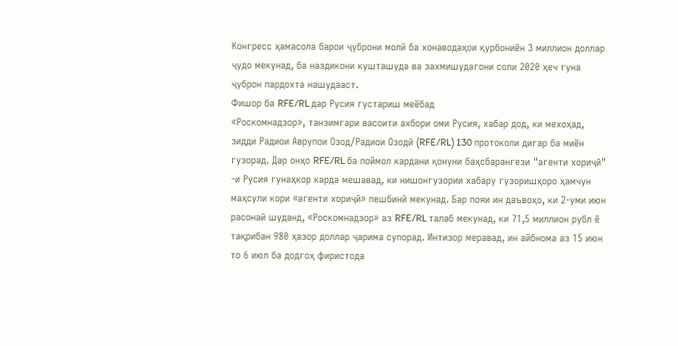Конгресс ҳамасола барои ҷуброни молӣ ба хонаводаҳои қурбониён 3 миллион доллар ҷудо мекунад, ба наздикони кушташуда ва захмишудагони соли 2020 ҳеч гуна ҷуброн пардохта нашудааст.
Фишор ба RFE/RL дар Русия густариш меёбад
«Роскомнадзор», танзимгари васоити ахбори оми Русия, хабар дод, ки мехоҳад, зидди Радиои Аврупои Озод/Радиои Озодӣ (RFE/RL) 130 протоколи дигар ба миён гузорад. Дар онҳо RFE/RL ба поймол кардани қонуни баҳсбарангези "агенти хориҷӣ" -и Русия гунаҳкор карда мешавад, ки нишонгузории хабару гузоришҳоро ҳамчун маҳсули кори «агенти хориҷӣ» пешбинӣ мекунад. Бар пояи ин даъвоҳо, ки 2-уми июн расонаӣ шуданд, «Роскомнадзор» аз RFE/RL талаб мекунад, ки 71,5 миллион рубл ё тақрибан 980 ҳазор доллар ҷарима супорад. Интизор меравад, ин айбнома аз 15 июн то 6 июл ба додгоҳ фиристода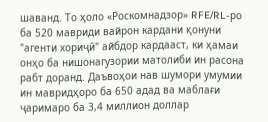шаванд. То ҳоло «Роскомнадзор» RFE/RL-ро ба 520 мавриди вайрон кардани қонуни "агенти хориҷӣ" айбдор кардааст, ки ҳамаи онҳо ба нишонагузории матолиби ин расона рабт доранд. Даъвоҳои нав шумори умумии ин мавридҳоро ба 650 адад ва маблағи ҷаримаро ба 3,4 миллион доллар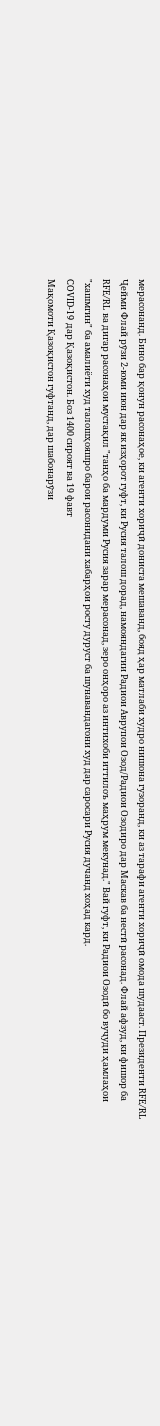мерасонанд. Бино бар қонун расонаҳое, ки агенти хориҷӣ дониста мешаванд, бояд ҳар матлаби худро нишона гузоранд, ки аз тарафи агенти хориҷӣ омода шудааст. Президенти RFE/RL Ҷейми Флай рӯзи 2-юми июн дар як изҳорот гуфт, ки Русия талош дорад, намояндагии Радиои Аврупои Озод/Радиои Озодиро дар Маскав ба нестӣ расонад. Флай афзуд, ки фишор ба RFE/RL ва дигар расонаҳои мустақил "танҳо ба мардуми Русия зарар мерасонад, зеро онҳоро аз интихоби иттилоъ маҳрум мекунад." Вай гуфт, ки Радиои Озодӣ бо вуҷуди ҳамлаҳои "хашмгин" ба амалиёти худ талошҳояшро барои расонидани хабарҳои росту дуруст ба шунавандагони худ дар саросари Русия дучанд хоҳад кард.
COVID-19 дар Қазоқистон. Боз 1400 сироят ва 19 фавт
Мақомоти Қазоқистон гуфтанд, дар шабонарӯзи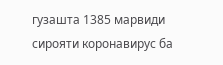гузашта 1385 марвиди сирояти коронавирус ба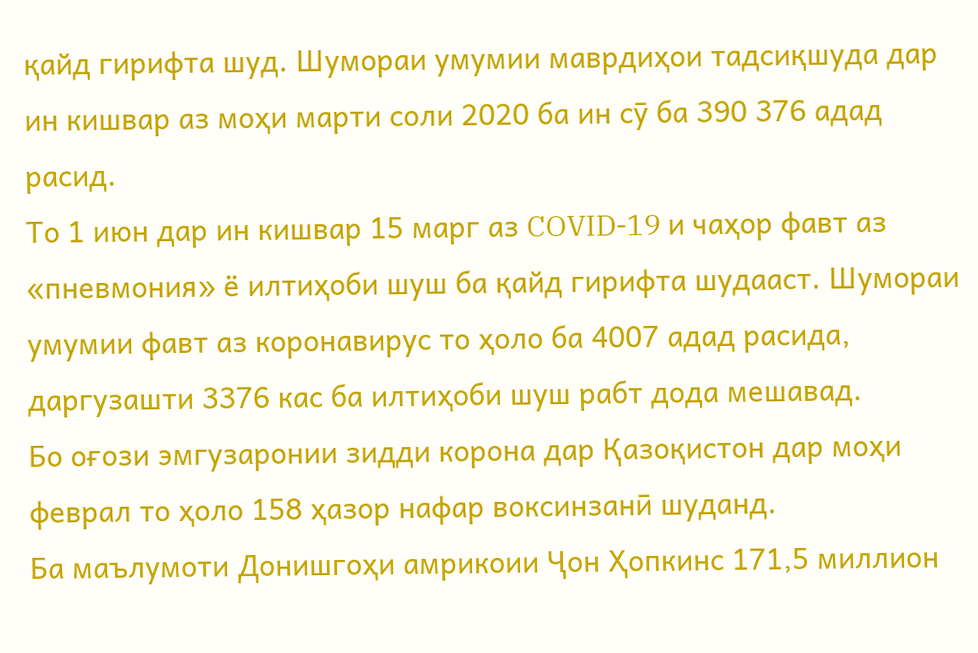қайд гирифта шуд. Шумораи умумии маврдиҳои тадсиқшуда дар ин кишвар аз моҳи марти соли 2020 ба ин сӯ ба 390 376 адад расид.
То 1 июн дар ин кишвар 15 марг аз COVID-19 и чаҳор фавт аз «пневмония» ё илтиҳоби шуш ба қайд гирифта шудааст. Шумораи умумии фавт аз коронавирус то ҳоло ба 4007 адад расида, даргузашти 3376 кас ба илтиҳоби шуш рабт дода мешавад.
Бо оғози эмгузаронии зидди корона дар Қазоқистон дар моҳи феврал то ҳоло 158 ҳазор нафар воксинзанӣ шуданд.
Ба маълумоти Донишгоҳи амрикоии Ҷон Ҳопкинс 171,5 миллион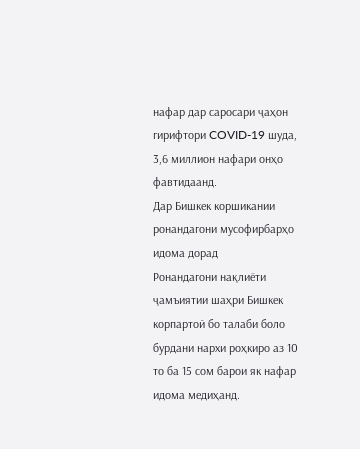нафар дар саросари ҷаҳон гирифтори COVID-19 шуда, 3,6 миллион нафари онҳо фавтидаанд.
Дар Бишкек коршикании ронандагони мусофирбарҳо идома дорад
Ронандагони нақлиёти ҷамъиятии шаҳри Бишкек корпартоӣ бо талаби боло бурдани нархи роҳкиро аз 10 то ба 15 сом барои як нафар идома медиҳанд.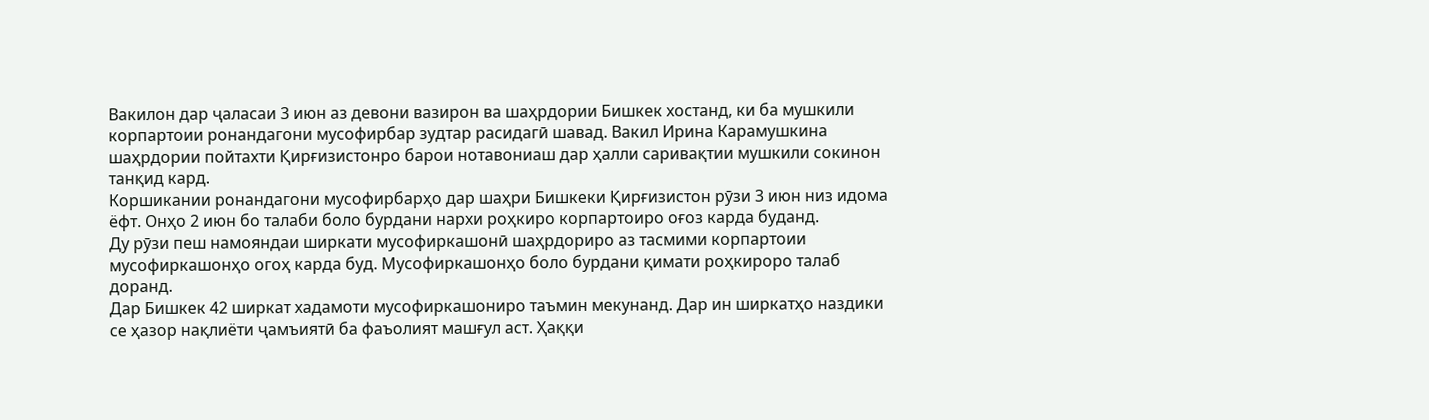Вакилон дар ҷаласаи 3 июн аз девони вазирон ва шаҳрдории Бишкек хостанд, ки ба мушкили корпартоии ронандагони мусофирбар зудтар расидагӣ шавад. Вакил Ирина Карамушкина шаҳрдории пойтахти Қирғизистонро барои нотавониаш дар ҳалли саривақтии мушкили сокинон танқид кард.
Коршикании ронандагони мусофирбарҳо дар шаҳри Бишкеки Қирғизистон рӯзи 3 июн низ идома ёфт. Онҳо 2 июн бо талаби боло бурдани нархи роҳкиро корпартоиро оғоз карда буданд.
Ду рӯзи пеш намояндаи ширкати мусофиркашонӣ шаҳрдориро аз тасмими корпартоии мусофиркашонҳо огоҳ карда буд. Мусофиркашонҳо боло бурдани қимати роҳкироро талаб доранд.
Дар Бишкек 42 ширкат хадамоти мусофиркашониро таъмин мекунанд. Дар ин ширкатҳо наздики се ҳазор нақлиёти ҷамъиятӣ ба фаъолият машғул аст. Ҳаққи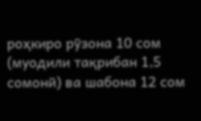роҳкиро рӯзона 10 сом (муодили тақрибан 1,5 сомонӣ) ва шабона 12 сом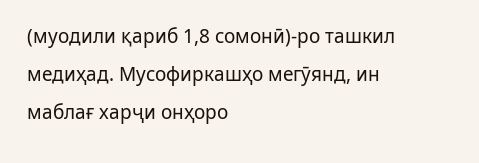(муодили қариб 1,8 сомонӣ)-ро ташкил медиҳад. Мусофиркашҳо мегӯянд, ин маблағ харҷи онҳоро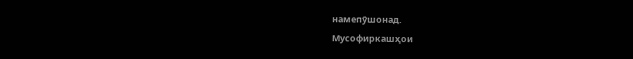намепӯшонад.
Мусофиркашҳои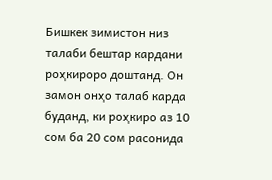Бишкек зимистон низ талаби бештар кардани роҳкироро доштанд. Он замон онҳо талаб карда буданд, ки роҳкиро аз 10 сом ба 20 сом расонида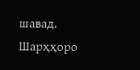шавад.
Шарҳҳоро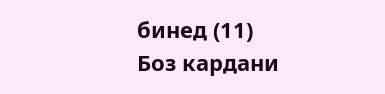бинед (11)
Боз кардани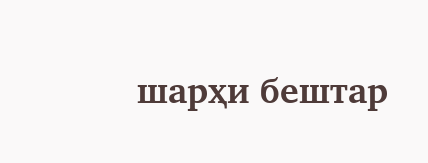шарҳи бештар